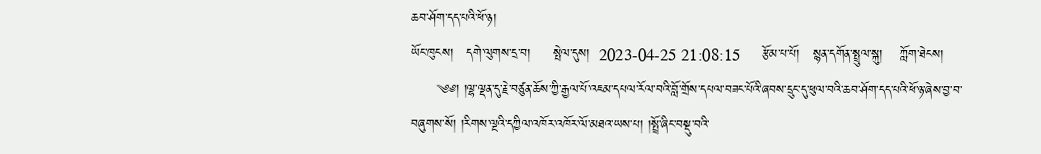ཆབ་ཤོག་དད་པའི་ཕོ་ཉ།
ཡོང་ཁུངས།   དགེ་ལུགས་དྲ་བ།     སྤེལ་དུས།  2023-04-25 21:08:15     རྩོམ་པ་པོ།   སྙན་དགོན་སྤྲུལ་སྐུ།    ཀློག་ཐེངས།
      ༄༅། །ལྷ་ལྡན་དུ་རྗེ་བཙུན་ཆོས་ཀྱི་རྒྱལ་པོ་འཇམ་དཔལ་རོལ་བའི་བློ་གྲོས་དཔལ་བཟང་པོའི་ཞབས་དྲུང་དུ་ཕུལ་བའི་ཆབ་ཤོག་དད་པའི་ཕོ་ཉ་ཞེས་བྱ་བ་བཞུགས་སོ། །རིགས་ལྔའི་དཀྱིལ་འཁོར་འཁོར་ལོ་མཐའ་ཡས་པ། །སྤྲོ་ཞིང་བསྡུ་བའི་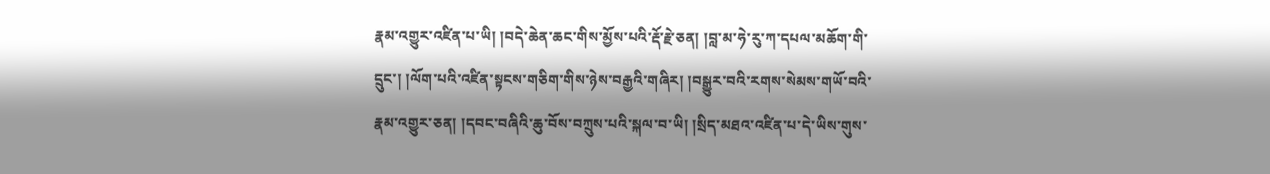རྣམ་འགྱུར་འཛིན་པ་ཡི། །བདེ་ཆེན་ཆང་གིས་མྱོས་པའི་རྡོ་རྗེ་ཅན། །བླ་མ་ཧེ་རུ་ཀ་དཔལ་མཆོག་གི་དྲུང་། །ལོག་པའི་འཛིན་སྟངས་གཅིག་གིས་ཉེས་བརྒྱའི་གཞིར། །བསྒྱུར་བའི་རགས་སེམས་གཡོ་བའི་རྣམ་འགྱུར་ཅན། །དབང་བཞིའི་ཆུ་བོས་བཀྲུས་པའི་སྐལ་བ་ཡི། །སྲིད་མཐའ་འཛིན་པ་དེ་ཡིས་གུས་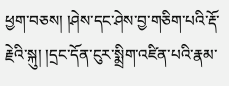ཕྱག་བཅས། །ཤེས་དང་ཤེས་བྱ་གཅིག་པའི་རྡོ་རྗེའི་སྐུ། །དྲང་དོན་ངུར་སྨྲིག་འཛིན་པའི་རྣམ་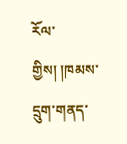རོལ་གྱིས། །ཁམས་དྲུག་གནད་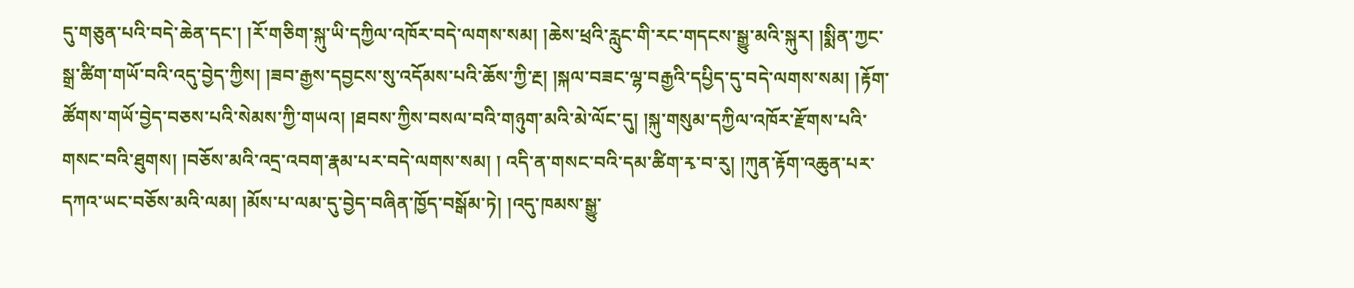དུ་གཅུན་པའི་བདེ་ཆེན་དང་། །རོ་གཅིག་སྐུ་ཡི་དཀྱིལ་འཁོར་བདེ་ལགས་སམ། །ཆེས་ཕྲའི་རླུང་གི་རང་གདངས་སྒྱུ་མའི་སྐུར། །སྨིན་ཀྱང་སྒྲ་ཚིག་གཡོ་བའི་འདུ་བྱེད་ཀྱིས། །ཟབ་རྒྱས་དབྱངས་སུ་འདོམས་པའི་ཆོས་ཀྱི་རྔ། །སྐལ་བཟང་ལྷ་བརྒྱའི་དཔྱིད་དུ་བདེ་ལགས་སམ། །རྟོག་ཚོགས་གཡོ་བྱེད་བཅས་པའི་སེམས་ཀྱི་གཡའ། །ཐབས་ཀྱིས་བསལ་བའི་གཉུག་མའི་མེ་ལོང་དུ། །སྐུ་གསུམ་དཀྱིལ་འཁོར་རྫོགས་པའི་གསང་བའི་ཐུགས། །བཅོས་མའི་འདྲ་འབག་རྣམ་པར་བདེ་ལགས་སམ། ། འདི་ན་གསང་བའི་དམ་ཚིག་རྭ་བ་རུ། །ཀུན་རྟོག་འཆུན་པར་དཀའ་ཡང་བཅོས་མའི་ལམ། །མོས་པ་ལམ་དུ་བྱེད་བཞིན་ཁྱོད་བསྒོམ་ཏེ། །འདུ་ཁམས་སྒྱུ་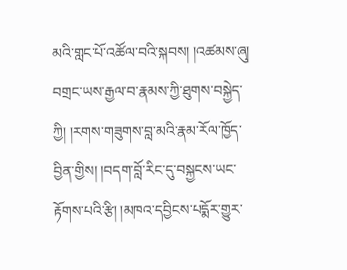མའི་གླང་པོ་འཚོལ་བའི་སྐབས། །འཚམས་ཞུ། བགྲང་ཡས་རྒྱལ་བ་རྣམས་ཀྱི་ཐུགས་བསྐྱེད་ཀྱི། །རགས་གཟུགས་བླ་མའི་རྣམ་རོལ་ཁྱོད་བྱིན་གྱིས། །བདག་བློ་རིང་དུ་བསྐྱངས་ཡང་རྟོགས་པའི་རྩི། །མཁའ་དབྱིངས་པདྨོར་གྱུར་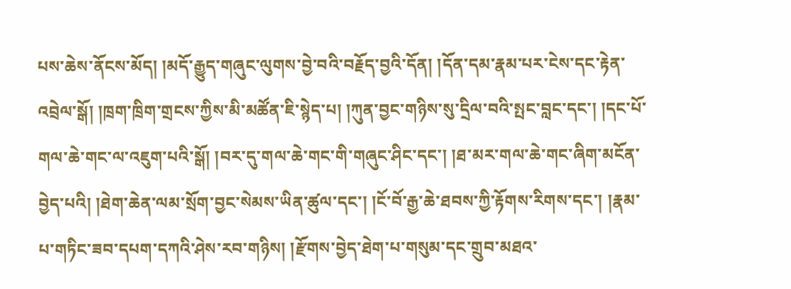པས་ཆེས་ནོངས་མོད། །མདོ་རྒྱུད་གཞུང་ལུགས་བྱེ་བའི་བརྗོད་བྱའི་དོན། །དོན་དམ་རྣམ་པར་ངེས་དང་རྟེན་འབྲེལ་སྒོ། །ཁྲག་ཁྲིག་གྲངས་ཀྱིས་མི་མཚོན་ཇི་སྙེད་པ། །ཀུན་བྱང་གཉིས་སུ་དྲིལ་བའི་སྤང་བླང་དང་། །དང་པོ་གལ་ཆེ་གང་ལ་འཇུག་པའི་སྒོ། །བར་དུ་གལ་ཆེ་གང་གི་གཞུང་ཤིང་དང་། །ཐ་མར་གལ་ཆེ་གང་ཞིག་མངོན་བྱེད་པའི། །ཐེག་ཆེན་ལམ་སྲོག་བྱང་སེམས་ཡིན་ཚུལ་དང་། །ངོ་བོ་རྒྱ་ཆེ་ཐབས་ཀྱི་རྟོགས་རིགས་དང་། །རྣམ་པ་གཏིང་ཟབ་དཔག་དཀའི་ཤེས་རབ་གཉིས། །རྫོགས་བྱེད་ཐེག་པ་གསུམ་དང་གྲུབ་མཐའ་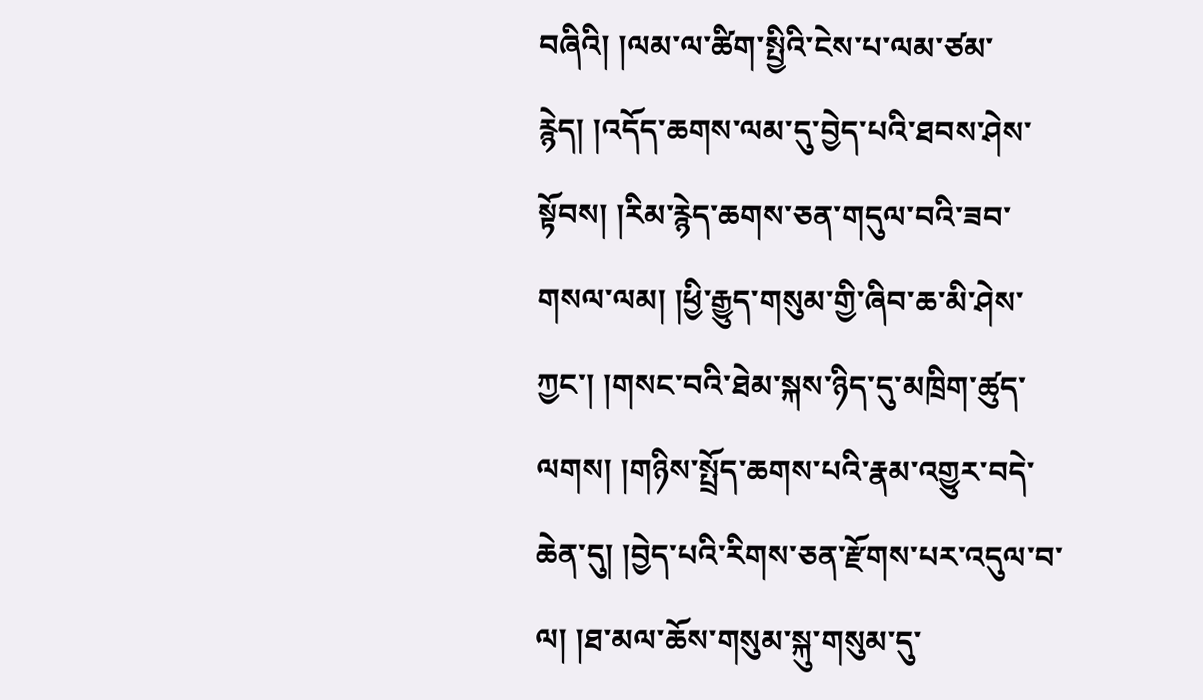བཞིའི། །ལམ་ལ་ཚིག་སྤྱིའི་ངེས་པ་ལམ་ཙམ་རྙེད། །འདོད་ཆགས་ལམ་དུ་བྱེད་པའི་ཐབས་ཤེས་སྟོབས། །རིམ་རྙེད་ཆགས་ཅན་གདུལ་བའི་ཟབ་གསལ་ལམ། །ཕྱི་རྒྱུད་གསུམ་གྱི་ཞིབ་ཆ་མི་ཤེས་ཀྱང་། །གསང་བའི་ཐེམ་སྐས་ཉིད་དུ་མཁྲིག་ཚུད་ལགས། །གཉིས་སྤྲོད་ཆགས་པའི་རྣམ་འགྱུར་བདེ་ཆེན་དུ། །བྱེད་པའི་རིགས་ཅན་རྫོགས་པར་འདུལ་བ་ལ། །ཐ་མལ་ཆོས་གསུམ་སྐུ་གསུམ་དུ་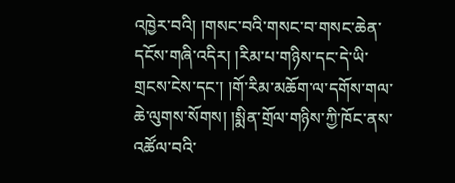འཁྱེར་བའི། །གསང་བའི་གསང་བ་གསང་ཆེན་དངོས་གཞི་འདིར། །རིམ་པ་གཉིས་དང་དེ་ཡི་གྲངས་ངེས་དང་། །གོ་རིམ་མཆོག་ལ་དགོས་གལ་ཆེ་ལུགས་སོགས། །སྨིན་གྲོལ་གཉིས་ཀྱི་ཁོང་ནས་འཚོལ་བའི་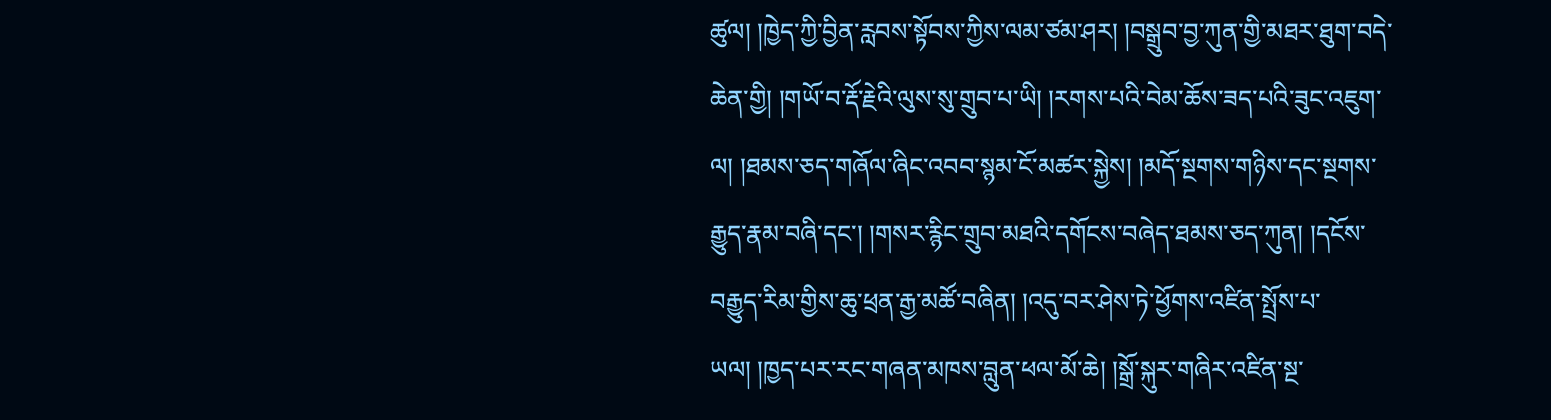ཚུལ། །ཁྱེད་ཀྱི་བྱིན་རླབས་སྟོབས་ཀྱིས་ལམ་ཙམ་ཤར། །བསྒྲུབ་བྱ་ཀུན་གྱི་མཐར་ཐུག་བདེ་ཆེན་གྱི། །གཡོ་བ་རྡོ་རྗེའི་ལུས་སུ་གྲུབ་པ་ཡི། །རགས་པའི་བེམ་ཆོས་ཟད་པའི་ཟུང་འཇུག་ལ། །ཐམས་ཅད་གཞོལ་ཞིང་འབབ་སྙམ་ངོ་མཚར་སྐྱེས། །མདོ་སྔགས་གཉིས་དང་སྔགས་རྒྱུད་རྣམ་བཞི་དང་། །གསར་རྙིང་གྲུབ་མཐའི་དགོངས་བཞེད་ཐམས་ཅད་ཀུན། །དངོས་བརྒྱུད་རིམ་གྱིས་ཆུ་ཕྲན་རྒྱ་མཚོ་བཞིན། །འདུ་བར་ཤེས་ཏེ་ཕྱོགས་འཛིན་སྤྲོས་པ་ཡལ། །ཁྱད་པར་རང་གཞན་མཁས་བླུན་ཕལ་མོ་ཆེ། །སྒྲོ་སྐུར་གཞིར་འཛིན་སྔ་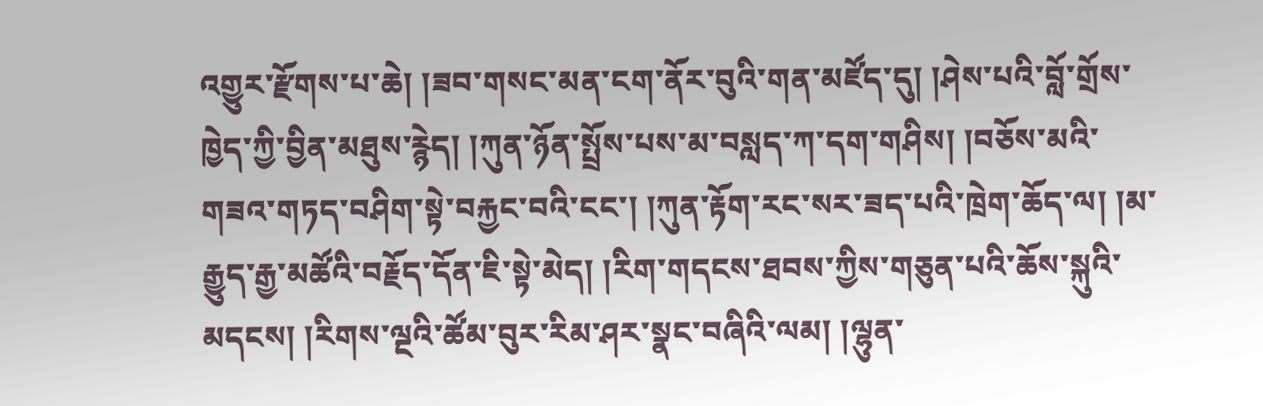འགྱུར་རྫོགས་པ་ཆེ། །ཟབ་གསང་མན་ངག་ནོར་བུའི་གན་མཛོད་དུ། །ཤེས་པའི་བློ་གྲོས་ཁྱེད་ཀྱི་བྱིན་མཐུས་རྙེད། །ཀུན་ཉོན་སྤྲོས་པས་མ་བསླད་ཀ་དག་གཤིས། །བཅོས་མའི་གཟའ་གཏད་བཤིག་སྟེ་བརྐྱང་བའི་ངང་། །ཀུན་རྟོག་རང་སར་ཟད་པའི་ཁྲེག་ཆོད་ལ། །མ་རྒྱུད་རྒྱ་མཚོའི་བརྗོད་དོན་ཇི་སྟེ་མེད། །རིག་གདངས་ཐབས་ཀྱིས་གཅུན་པའི་ཆོས་སྐུའི་མདངས། །རིགས་ལྔའི་ཚོམ་བུར་རིམ་ཤར་སྣང་བཞིའི་ལམ། །ལྷུན་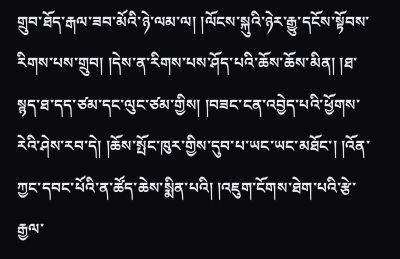གྲུབ་ཐོད་རྒལ་ཟབ་མོའི་ཉེ་ལམ་ལ། །ལོངས་སྐུའི་ཉེར་རྒྱུ་དངོས་སྟོབས་རིགས་པས་གྲུབ། །དེས་ན་རིགས་པས་ཤོད་པའི་ཆོས་ཆོས་མིན། །ཐ་སྙད་ཐ་དད་ཙམ་དང་ལུང་ཙམ་གྱིས། །བཟང་ངན་འབྱེད་པའི་ཕྱོགས་རེའི་ཤེས་རབ་དེ། །ཆོས་སྤོང་ཁུར་གྱིས་དུབ་པ་ཡང་ཡང་མཐོང་། །འོན་ཀྱང་དབང་པོའི་ན་ཚོད་ཆེས་སྨིན་པའི། །འཇུག་ངོགས་ཐེག་པའི་རྩེ་རྒྱལ་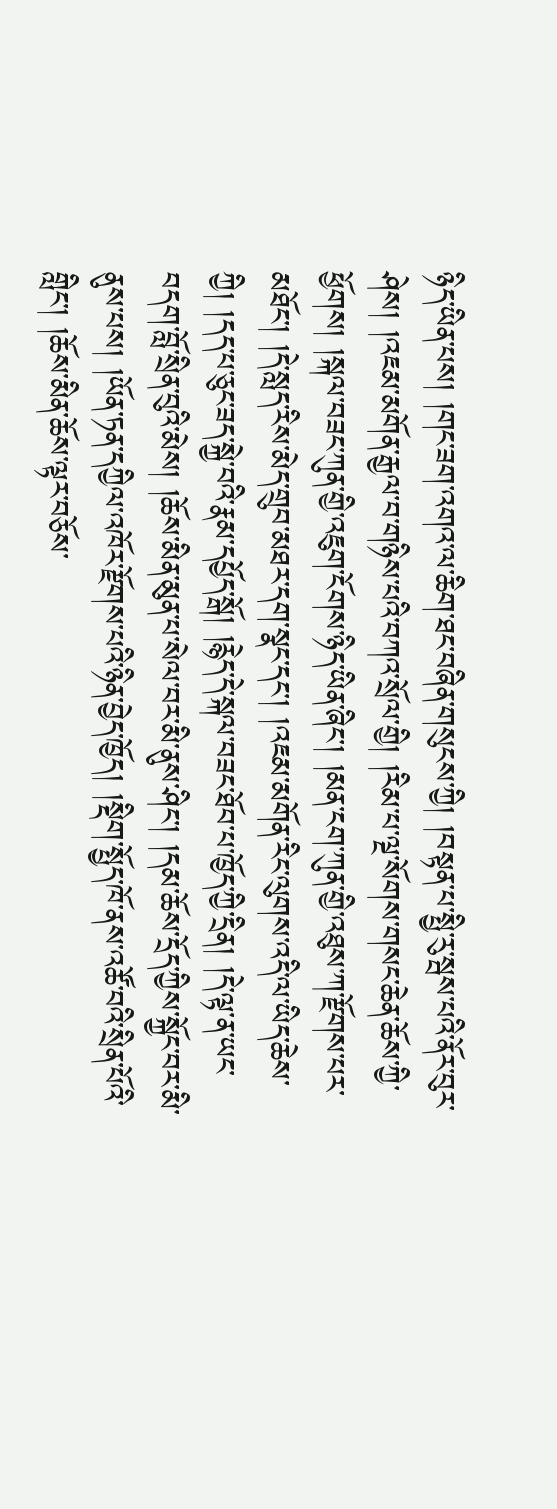ཉིད་ཡིན་པས། །གང་ཟག་འགའ་ལ་ཆིག་ཐང་བཞིན་གསུངས་ཀྱི། །བསྟན་པ་སྤྱི་རུ་སྦས་པའི་ནོར་བུར་ཤེས། །འཇམ་མགོན་རྒྱལ་བ་གཉིས་པའི་བཀའ་སྲོལ་གྱི། །རིམ་པ་ལྔ་སོགས་གསང་ཆེན་ཆོས་ཀྱི་ཕྱོགས། །སྐལ་བཟང་ཀུན་གྱི་འཇུག་ངོགས་ཉིད་ཡིན་ཞིང་། །མན་ངག་ཀུན་གྱི་འཐུས་ཀ་རྫོགས་པར་མཐོང་། །དེ་སླད་རིས་མེད་གྲུབ་མཐར་དག་སྣང་དང་། །འཇམ་མགོན་རིང་ལུགས་འདི་ལ་ཡིད་ཆེས་ཀྱི། །དད་པ་ཅུང་ཟད་སྐྱེ་བའི་རྣམ་དཔྱོད་སྒོ། །རྙེད་དེ་སྐལ་བཟང་ཐོབ་པ་ཁྱོད་ཀྱི་དྲིན། །དེ་ལྟ་ན་ཡང་བདག་བློ་སྲིན་བུའི་མེས། །ཆོས་མིན་མུན་པ་སེལ་བར་མི་ནུས་ཤིང་། །དམ་ཆོས་དྲོད་ཀྱིས་སྐྱོང་བར་མི་ནུས་པས། །ཡོན་ཏན་དཀྱིལ་འཁོར་རྫོགས་པའི་ཉིན་བྱེད་ཁྱོད། །སྡིག་སྤྱོད་ཁོ་ནས་འཚོ་བའི་སྲིན་པོའི་གླིང་། །ཆོས་མིན་ཆོས་ལྟར་བཅོས་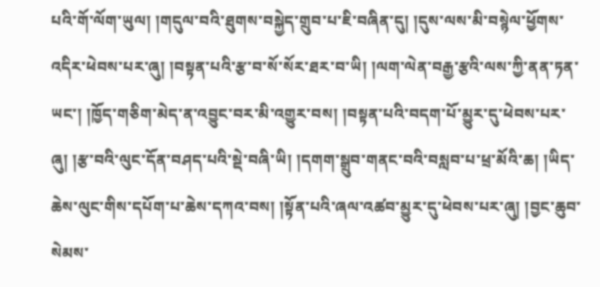པའི་གོ་ལོག་ཡུལ། །གདུལ་བའི་ཐུགས་བསྐྱེད་གྲུབ་པ་ཇི་བཞིན་དུ། །དུས་ལས་མི་བསྙེལ་ཕྱོགས་འདིར་ཕེབས་པར་ཞུ། །བསྟན་པའི་རྩ་བ་སོ་སོར་ཐར་བ་ཡི། །ལག་ལེན་བརྒྱ་རྩའི་ལས་ཀྱི་ནན་ཏན་ཡང་། །ཁྱོད་གཅིག་མེད་ན་འབྱུང་བར་མི་འགྱུར་བས། །བསྟན་པའི་བདག་པོ་མྱུར་དུ་ཕེབས་པར་ཞུ། །རྩ་བའི་ལུང་དོན་བཤད་པའི་སྡེ་བཞི་ཡི། །དགག་སྒྲུབ་གནང་བའི་བསླབ་པ་ཕྲ་མོའི་ཆ། །ཡིད་ཆེས་ལུང་གིས་དཔོག་པ་ཆེས་དཀའ་བས། །སྟོན་པའི་ཞལ་འཚབ་མྱུར་དུ་ཕེབས་པར་ཞུ། །བྱང་ཆུབ་སེམས་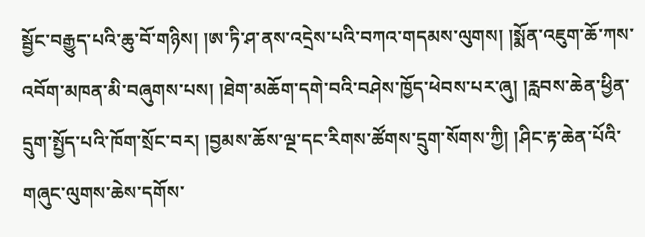སྦྱོང་བརྒྱུད་པའི་ཆུ་བོ་གཉིས། །ཨ་ཏི་ཤ་ནས་འདྲེས་པའི་བཀའ་གདམས་ལུགས། །སྨོན་འཇུག་ཆོ་ཀས་འབོག་མཁན་མི་བཞུགས་པས། །ཐེག་མཆོག་དགེ་བའི་བཤེས་ཁྱོད་ཕེབས་པར་ཞུ། །རླབས་ཆེན་ཕྱིན་དྲུག་སྤྱོད་པའི་ཁོག་སྲོང་བར། །བྱམས་ཆོས་ལྔ་དང་རིགས་ཚོགས་དྲུག་སོགས་ཀྱི། །ཤིང་རྟ་ཆེན་པོའི་གཞུང་ལུགས་ཆེས་དགོས་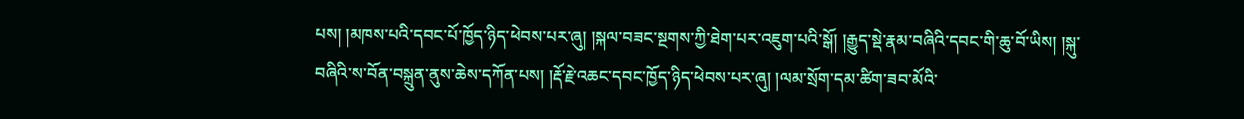པས། །མཁས་པའི་དབང་པོ་ཁྱོད་ཉིད་ཕེབས་པར་ཞུ། །སྐལ་བཟང་སྔགས་ཀྱི་ཐེག་པར་འཇུག་པའི་སྒོ། །རྒྱུད་སྡེ་རྣམ་བཞིའི་དབང་གི་ཆུ་བོ་ཡིས། །སྐུ་བཞིའི་ས་བོན་བསྐྲུན་ནུས་ཆེས་དཀོན་པས། །རྡོ་རྗེ་འཆང་དབང་ཁྱོད་ཉིད་ཕེབས་པར་ཞུ། །ལམ་སྲོག་དམ་ཚིག་ཟབ་མོའི་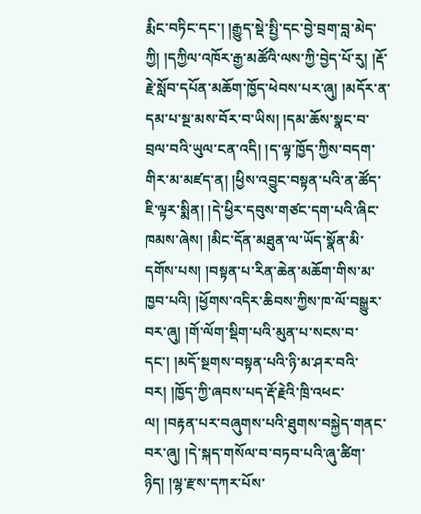རྨིང་བཏིང་དང་། །རྒྱུད་སྡེ་སྤྱི་དང་བྱེ་བྲག་བླ་མེད་ཀྱི། །དཀྱིལ་འཁོར་རྒྱ་མཚོའི་ལས་ཀྱི་བྱེད་པོ་རུ། །རྡོ་རྗེ་སློབ་དཔོན་མཆོག་ཁྱོད་ཕེབས་པར་ཞུ། །མདོར་ན་དམ་པ་སྔ་མས་བོར་བ་ཡིས། །དམ་ཆོས་སྣང་བ་བྲལ་བའི་ཡུལ་ངན་འདི། །ད་ལྟ་ཁྱོད་ཀྱིས་བདག་གིར་མ་མཛད་ན། །ཕྱིས་འབྱུང་བསྟན་པའི་ན་ཚོད་ཇི་ལྟར་སྨིན། །དེ་ཕྱིར་དབུས་གཙང་དག་པའི་ཞིང་ཁམས་ཞེས། །མིང་དོན་མཐུན་ལ་ཡོད་སྣོན་མི་དགོས་པས། །བསྟན་པ་རིན་ཆེན་མཆོག་གིས་མ་ཁྱབ་པའི། །ཕྱོགས་འདིར་ཆིབས་ཀྱིས་ཁ་ལོ་བསྒྱུར་བར་ཞུ། །གོ་ལོག་སྡིག་པའི་མུན་པ་སངས་བ་དང་། །མདོ་སྔགས་བསྟན་པའི་ཉི་མ་ཤར་བའི་བར། །ཁྱོད་ཀྱི་ཞབས་པད་རྡོ་རྗེའི་ཁྲི་འཕང་ལ། །བརྟན་པར་བཞུགས་པའི་ཐུགས་བསྐྱེད་གནང་བར་ཞུ། །དེ་སྐད་གསོལ་བ་བཏབ་པའི་ཞུ་ཚིག་ཉིད། །ལྷ་རྫས་དཀར་པོས་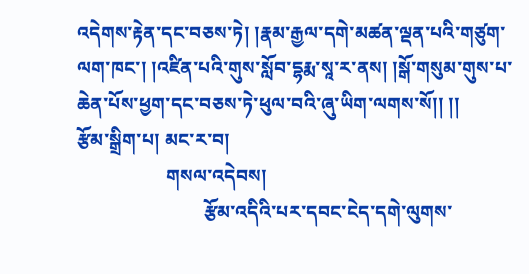འདེགས་རྟེན་དང་བཅས་ཏེ། །རྣམ་རྒྱལ་དགེ་མཚན་ལྡན་པའི་གཙུག་ལག་ཁང་། །འཛིན་པའི་གུས་སློབ་དྷརྨ་སཱ་ར་ནས། །སྒོ་གསུམ་གུས་པ་ཆེན་པོས་ཕྱག་དང་བཅས་ཏེ་ཕུལ་བའི་ཞུ་ཡིག་ལགས་སོ།། །།
རྩོམ་སྒྲིག་པ། མང་ར་བ།
                   གསལ་འདེབས།
                           རྩོམ་འདིའི་པར་དབང་ངེད་དགེ་ལུགས་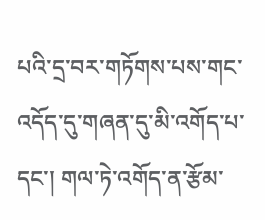པའི་དྲ་བར་གཏོགས་པས་གང་འདོད་དུ་གཞན་དུ་མི་འགོད་པ་དང་། གལ་ཏེ་འགོད་ན་རྩོམ་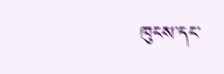ཁུངས་དང་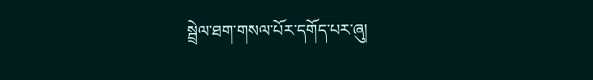སྦྲེལ་ཐག་གསལ་པོར་དགོད་པར་ཞུ།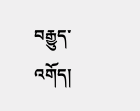བརྒྱུད་འགོད།